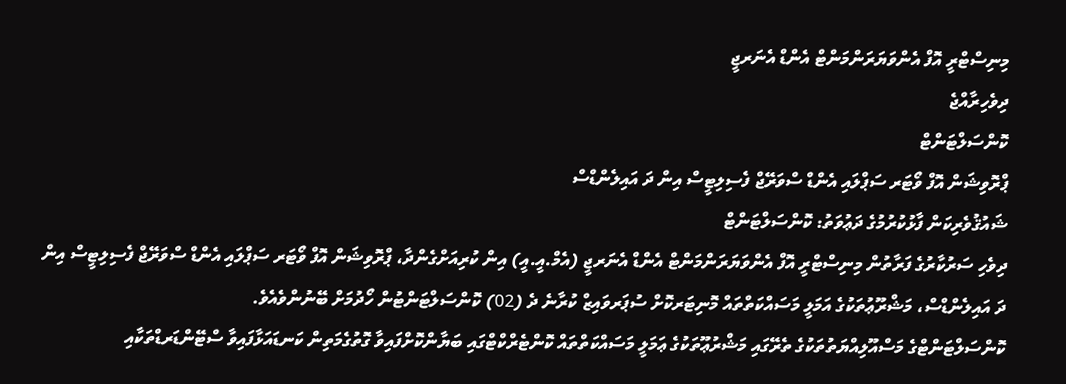މިނިސްޓްރީ އޮފް އެންވަޔަރަންމަންޓް އެންޑް އެނަރޖީ
ދިވެހިރާއްޖެ
ކޮންސަލްޓަންޓް
ޕްރޮވިޝަން އޮފް ވޯޓަރ ސަޕްލައި އެންޑް ސްވަރޭޖް ފެސިލިޓީސް އިން ދަ އައިލެންޑްސް
ޝައުޤުވެރިކަން ފާޅުކުރުމުގެ ދަޢުވަތު: ކޮންސަލްޓަންޓް
ދިވެހި ސަރުކާރުގެ ފަރާތުން މިނިސްޓްރީ އޮފް އެންވަޔަރަންމަންޓް އެންޑް އެނަރޖީ (އެމް.އީ.އީ) އިން ކުރިއަށްގެންދާ، ޕްރޮވިޝަން އޮފް ވޯޓަރ ސަޕްލައި އެންޑް ސްވަރޭޖް ފެސިލިޓީސް އިން ދަ އައިލެންޑްސް، މަޝްރޫޢުތަކުގެ އަމަލީ މަސައްކަތްތައް މޮނިޓަރކޮށް ސުޕަރވައިޒް ކުރާނެ ދެ (02) ކޮންސަލްޓަންޓުން ހޯދުމަށް ބޭނުންވެއެވެ.
ކޮންސަލްޓަންޓްގެ މަސްއޫލިއްޔަތުތަކުގެ ތެރޭގައި މަޝްރުޢޫތަކުގެ ޢަމަލީ މަސައްކަތްތައް ކޮންޓެރްކްޓްގައި ބަޔާންކޮށްފައިވާ ގޮތުގެމަތިން ކަނޑައަޅާފައިވާ ސްޓޭންޑަރޑްތަކާއި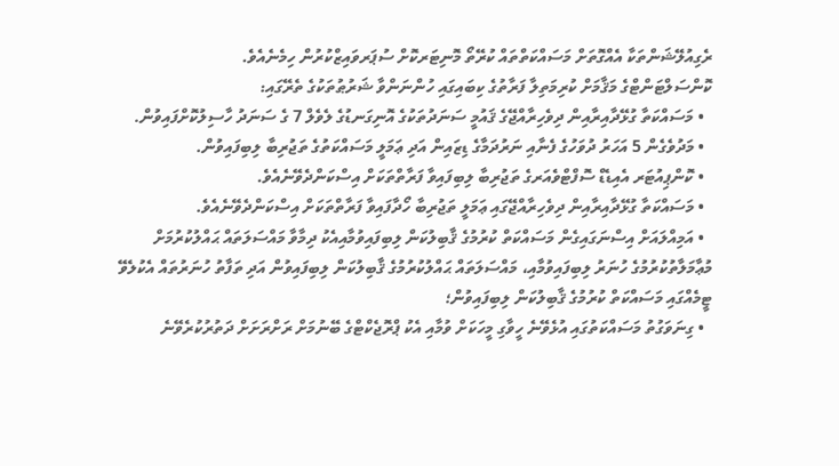ރެގިއުލޭޝަންތަކާ އެއްގޮތަށް މަސައްކަތްތައް ކުރޭތޯ މޮނިޓަރކޮށް ސުޕަރވައިޒްކުރުން ހިމެނެއެވެ.
ކޮންސަލްޓަންޓްގެ މަޤާމަށް ކުރިމަތިލާ ފަރާތުގެ ކިބައިގައި ހުންނަންވާ ޝަރުޠުތަކުގެ ތެރޭގައި:
  • މަސައްކަތާ ގުޅޭދާއިރާއިން ދިވެހިރާއްޖޭގެ ޤައުމީ ސަނަދުތަކުގެ އޮނިގަނޑުގެ ލެވެލް 7 ގެ ސަނަދު ހާސިލުކޮށްފައިވުން.
  • މަދުވެގެން 5 އަހަރު ދުވަހުގެ ފެނާއި ނަރުދަމާގެ ޑިޒައިން އަދި ޢަމަލީ މަސައްކަތުގެ ތަޖުރިބާ ލިބިފައިވުން.
  • ކޮންޕިއުޓަރ އެއިޑެޑް ސޮފްޓްވެއަރގެ ތަޖުރިބާ ލިބިފައިވާ ފަރާތްތަކަށް އިސްކަންދެވޭނެއެވެ.
  • މަސައްކަތާ ގުޅޭދާއިރާއިން ދިވެހިރާއްޖޭގައި ޢަމަލީ ތަޖުރިބާ ހޯދާފައިވާ ފަރާތްތަކަށް އިސްކަންދެވޭނެއެވެ.
  • އަމިއްލައަށް އިސްނަގައިގެން މަސައްކަތް ކުރުމުގެ ޤާބިލުކަން ލިބިފައިވުމާއިއެކު ދިމާވާ މައްސަލަތައް ޙައްލުކުރުމަށް މުޢާމަލާތުކުރުމުގެ ހުނަރު ލިބިފައިވުމާއި، މައްސަލަތައް ޙައްލުކުރުމުގެ ޤާބިލުކަން ލިބިފައިވުން އަދި ތަފާތު ހުނަރުތައް އެކުލެވޭ ޓީމެއްގައި މަސައްކަތް ކުރުމުގެ ޤާބިލުކަން ލިބިފައިވުން؛
  • ގިނަވަގުތު މަސައްކަތުގައި އުޅެވޭނެ ހީވާގި މީހަކަށް ވުމާއި އެކު ޕްރޮޖެކްޓްގެ ބޭނުމަށް ރަށްރަށަށް ދަތުރުކުރެވޭނެ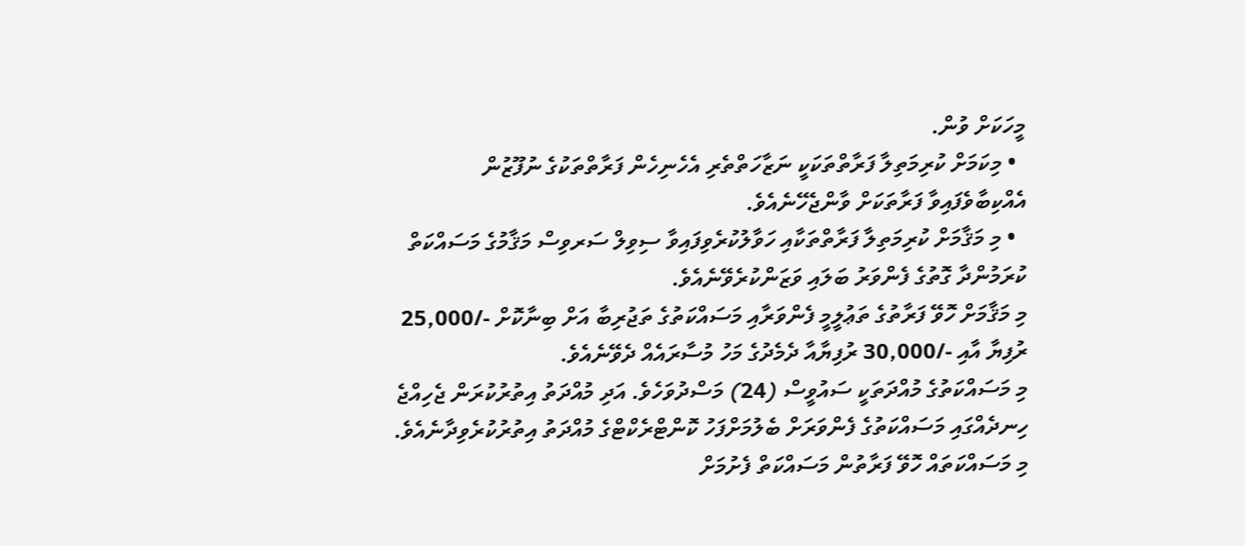މީހަކަށް ވުން.
  • މިކަމަށް ކުރިމަތިލާ ފަރާތްތަކަކީ ނަޒާހަތްތެރި އެހެނިހެން ފަރާތްތަކުގެ ނުފޫޒުން އެއްކިބާވެފައިވާ ފަރާތަކަށް ވާންޖެހޭނެއެވެ.
  • މި މަޤާމަށް ކުރިމަތިލާ ފަރާތްތަކާއި ހަވާލުކުރެވިފައިވާ ސިވިލް ސަރވިސް މަޤާމުގެ މަސައްކަތް ކުރަމުންދާ ގޮތުގެ ފެންވަރު ބަލައި ވަޒަންކުރެވޭނެއެވެ.
މި މަޤާމަށް ހޮވޭ ފަރާތުގެ ތަޢުލީމީ ފެންވަރާއި މަސައްކަތުގެ ތަޖުރިބާ އަށް ބިނާކޮށް -/25,000 ރުފިޔާ އާއި -/30,000 ރުފިޔާއާ ދެމެދުގެ މަހު މުސާރައެއް ދެވޭނެއެވެ.
މި މަސައްކަތުގެ މުއްދަތަކީ ސައުވީސް (24) މަސްދުވަހެވެ. އަދި މުއްދަތު އިތުރުކުރަން ޖެހިއްޖެ ހިނދެއްގައި މަސައްކަތުގެ ފެންވަރަށް ބެލުމަށްފަހު ކޮންޓްރެކްޓްގެ މުއްދަތު އިތުރުކުރެވިދާނެއެވެ. މި މަސައްކަތައް ހޮވޭ ފަރާތުން މަސައްކަތް ފެށުމަށް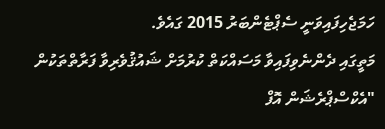ހަމަޖެހިފައިވަނީ ސެޕްޓެންބަރު 2015 ގައެވެ.
މަތީގައި ދެންނެވިފައިވާ މަސައްކަތް ކުރުމަށް ޝައުޤުވެރިވާ ފަރާތްތަކުން "އެކްސްޕްރެޝަން އޮފް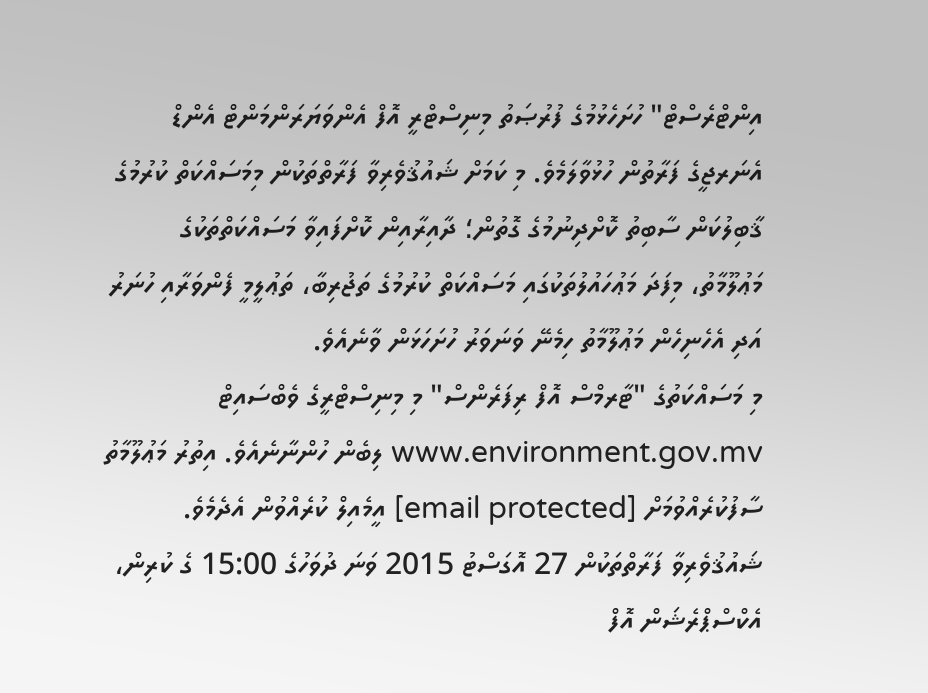އިންޓްރެސްޓް" ހުށަހެޅުމުގެ ފުރުޞަތު މިނިސްޓްރީ އޮފް އެންވަޔަރަންމަންޓް އެންޑް އެނަރޖީގެ ފަރާތުން ހުޅުވާލަމެވެ. މި ކަމަށް ޝައުޤުވެރިވާ ފަރާތްތަކުން މިމަސައްކަތް ކުރުމުގެ ޤާބިލުކަން ސާބިތު ކޮށްދިނުމުގެ ގޮތުން؛ ދާއިރާއިން ކޮށްފައިވާ މަސައްކަތްތަކުގެ މަޢުލޫމާތު، މިފަދަ މަޢުހައުލުތަކުގައި މަސައްކަތް ކުރުމުގެ ތަޖުރިބާ، ތަޢުލީމީ ފެންވަރާއި ހުނަރު އަދި އެހެނިހެން މަޢުލޫމާތު ހިމެނޭ ވަނަވަރު ހުށަހަޅަން ވާނެއެވެ.
މި މަސައްކަތުގެ "ޓާރމްސް އޮފް ރިފަރެންސް" މި މިނިސްޓްރީގެ ވެބްސައިޓް www.environment.gov.mv ލިބެން ހުންނާނެއެވެ. އިތުރު މަޢުލޫމާތު ސާފުކުރެއްވުމަށް [email protected] އީމެއިލް ކުރެއްވުން އެދެމެވެ.
ޝައުޤުވެރިވާ ފަރާތްތަކުން 27 އޮގަސްޓު 2015 ވަނަ ދުވަހުގެ 15:00 ގެ ކުރިން، އެކްސްޕްރެޝަން އޮފް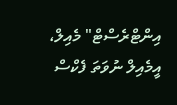އިންޓްރެސްޓް" މެއިލް، އީމެއިލް ނުވަތަ ފެކްސް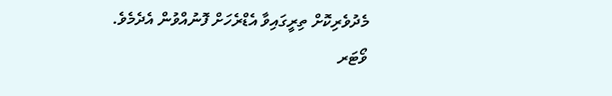މެދުވެރިކޮށް ތިރީގައިވާ އެޑްރެހަށް ފޮނުއްވުން އެދެމެވެ.
ވޯޓަރ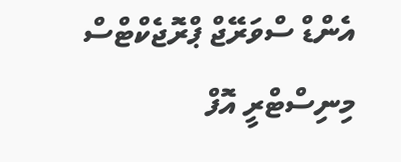އެންޑް ސްވަރޭޖް ޕްރޮޖެކްޓްސް
މިނިސްޓްރީ އޮފް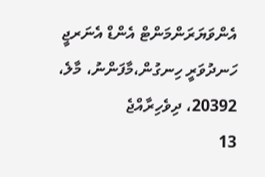އެންވަޔަރަންމަންޓް އެންޑް އެނަރޖީ
ހަނދުވަރީ ހިނގުން،މާފަންނު، މާލެ، 20392، ދިވެހިރާއްޖެ
13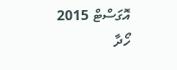އޮގަސްޓް 2015
ހޯދާ